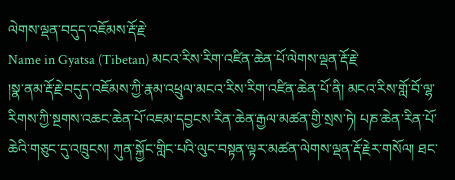ལེགས་ལྡན་བདུད་འཇོམས་རྡོ་རྗེ་
Name in Gyatsa (Tibetan) མངའ་རིས་རིག་འཛིན་ཆེན་པོ་ལེགས་ལྡན་རྡོ་རྗེ་
།སྣ་ནམ་རྡོ་རྗེ་བདུད་འཇོམས་ཀྱི་རྣམ་འཕྲུལ་མངའ་རིས་རིག་འཛིན་ཆེན་པོ་ནི། མངའ་རིས་གློ་བོ་ལྷ་རིགས་ཀྱི་སྔགས་འཆང་ཆེན་པོ་འཇམ་དབྱངས་རིན་ཆེན་རྒྱལ་མཚན་གྱི་སྲས་ཏེ། པཎ་ཆེན་རིན་པོ་ཆེའི་གཅུང་དུ་འཁྲུངས། ཀུན་སྐྱོང་གླིང་པའི་ལུང་བསྟན་ལྟར་མཚན་ལེགས་ལྡན་རྡོ་རྗེར་གསོལ། ཐང་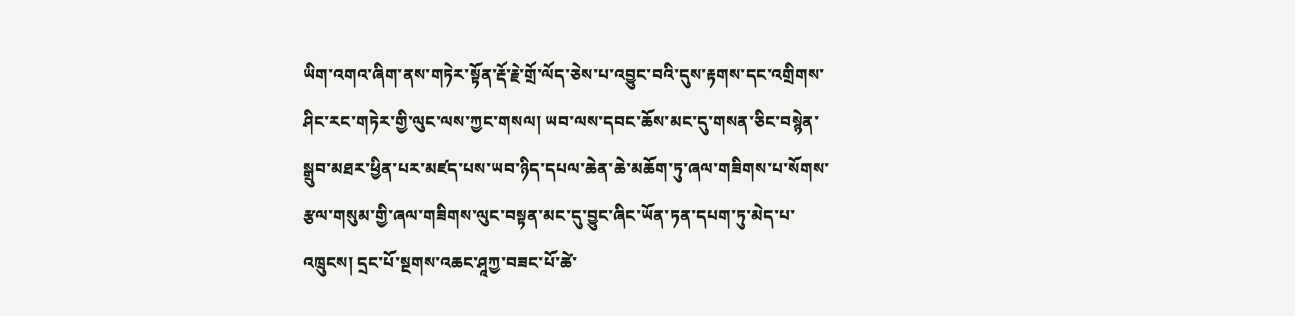ཡིག་འགའ་ཞིག་ནས་གཏེར་སྟོན་རྡོ་རྗེ་གྲོ་ལོད་ཅེས་པ་འབྱུང་བའི་དུས་རྟགས་དང་འགྲིགས་ཤིང་རང་གཏེར་གྱི་ལུང་ལས་ཀྱང་གསལ། ཡབ་ལས་དབང་ཆོས་མང་དུ་གསན་ཅིང་བསྙེན་སྒྲུབ་མཐར་ཕྱིན་པར་མཛད་པས་ཡབ་ཉིད་དཔལ་ཆེན་ཆེ་མཆོག་ཏུ་ཞལ་གཟིགས་པ་སོགས་རྩལ་གསུམ་གྱི་ཞལ་གཟིགས་ལུང་བསྟན་མང་དུ་བྱུང་ཞིང་ཡོན་ཏན་དཔག་ཏུ་མེད་པ་འཁྲུངས། དྲང་པོ་སྔགས་འཆང་ཤཱཀྱ་བཟང་པོ་ཚེ་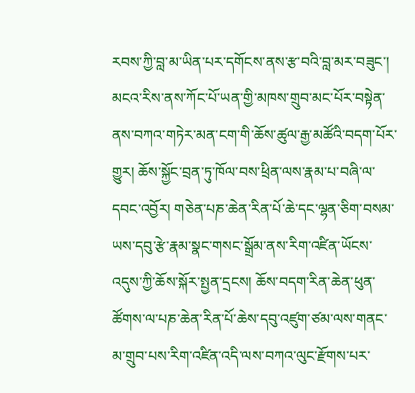རབས་ཀྱི་བླ་མ་ཡིན་པར་དགོངས་ནས་རྩ་བའི་བླ་མར་བཟུང་། མངའ་རིས་ནས་ཀོང་པོ་ཡན་གྱི་མཁས་གྲུབ་མང་པོར་བསྟེན་ནས་བཀའ་གཏེར་མན་ངག་གི་ཆོས་ཚུལ་རྒྱ་མཚོའི་བདག་པོར་གྱུར། ཆོས་སྐྱོང་བྲན་ཏུ་ཁོལ་བས་ཕྲིན་ལས་རྣམ་པ་བཞི་ལ་དབང་འབྱོར། གཅེན་པཎ་ཆེན་རིན་པོ་ཆེ་དང་ལྷན་ཅིག་བསམ་ཡས་དབུ་རྩེ་རྣམ་སྣང་གསང་སྒྲོམ་ནས་རིག་འཛིན་ཡོངས་འདུས་ཀྱི་ཆོས་སྐོར་སྤྱན་དྲངས། ཆོས་བདག་རིན་ཆེན་ཕུན་ཚོགས་ལ་པཎ་ཆེན་རིན་པོ་ཆེས་དབུ་འཛུག་ཙམ་ལས་གནང་མ་གྲུབ་པས་རིག་འཛིན་འདི་ལས་བཀའ་ལུང་རྫོགས་པར་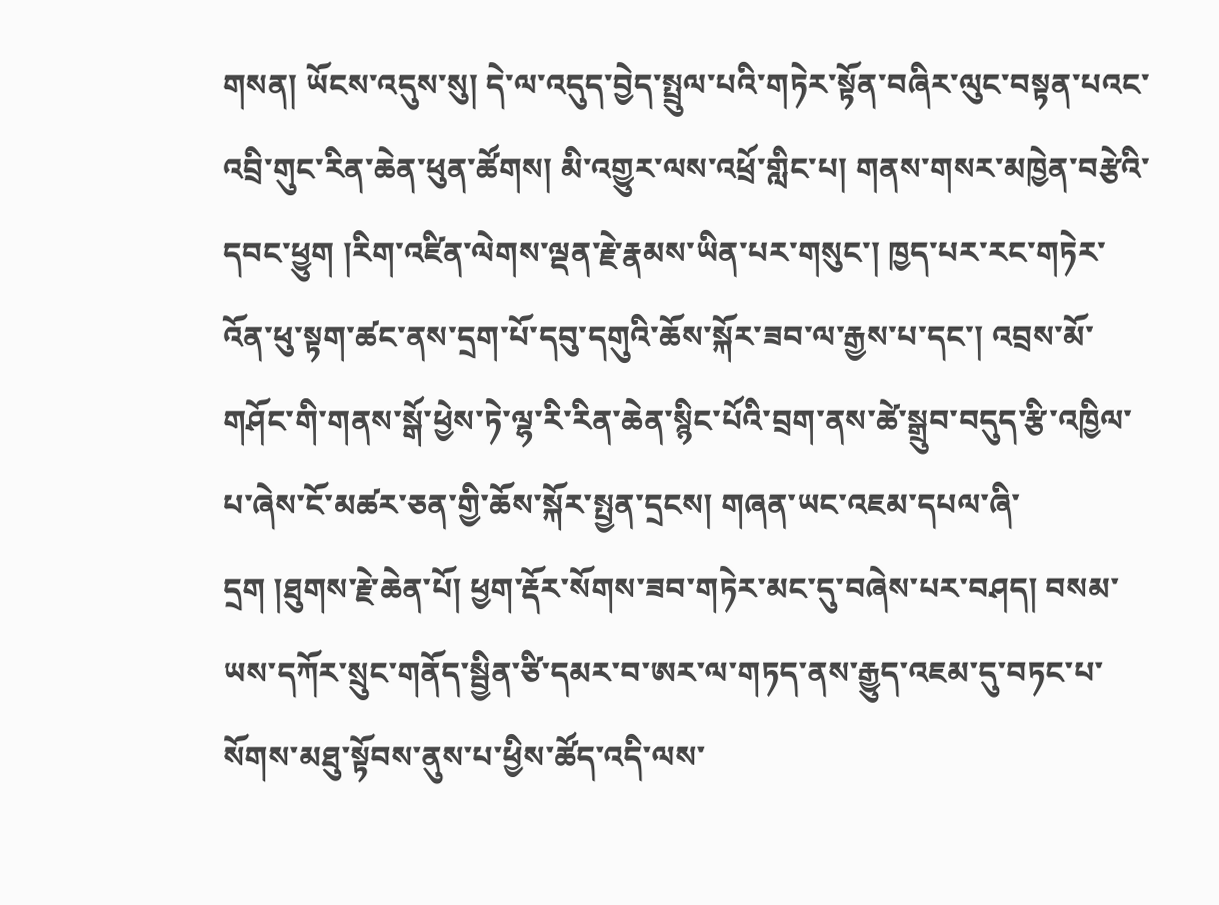གསན། ཡོངས་འདུས་སུ། དེ་ལ་འདུད་བྱེད་སྤྲུལ་པའི་གཏེར་སྟོན་བཞིར་ལུང་བསྟན་པའང་འབྲི་གུང་རིན་ཆེན་ཕུན་ཚོགས། མི་འགྱུར་ལས་འཕྲོ་གླིང་པ། གནས་གསར་མཁྱེན་བརྩེའི་དབང་ཕྱུག །རིག་འཛིན་ལེགས་ལྡན་རྗེ་རྣམས་ཡིན་པར་གསུང་། ཁྱད་པར་རང་གཏེར་འོན་ཕུ་སྟག་ཚང་ནས་དྲག་པོ་དབུ་དགུའི་ཆོས་སྐོར་ཟབ་ལ་རྒྱས་པ་དང་། འབྲས་མོ་གཤོང་གི་གནས་སྒོ་ཕྱེས་ཏེ་ལྷ་རི་རིན་ཆེན་སྙིང་པོའི་བྲག་ནས་ཚེ་སྒྲུབ་བདུད་རྩི་འཁྱིལ་པ་ཞེས་ངོ་མཚར་ཅན་གྱི་ཆོས་སྐོར་སྤྱན་དྲངས། གཞན་ཡང་འཇམ་དཔལ་ཞི་དྲག །ཐུགས་རྗེ་ཆེན་པོ། ཕྱག་རྡོར་སོགས་ཟབ་གཏེར་མང་དུ་བཞེས་པར་བཤད། བསམ་ཡས་དཀོར་སྲུང་གནོད་སྦྱིན་ཙི་དམར་བ་ཨར་ལ་གཏད་ནས་རྒྱུད་འཇམ་དུ་བཏང་པ་སོགས་མཐུ་སྟོབས་ནུས་པ་ཕྱིས་ཚོད་འདི་ལས་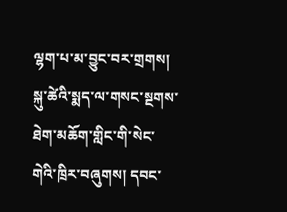ལྷག་པ་མ་བྱུང་བར་གྲགས། སྐུ་ཚེའི་སྨད་ལ་གསང་སྔགས་ཐེག་མཆོག་གླིང་གི་སེང་གེའི་ཁྲིར་བཞུགས། དབང་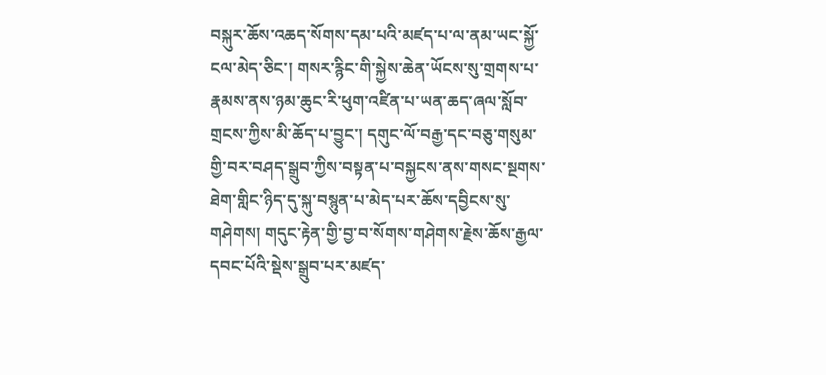བསྐུར་ཆོས་འཆད་སོགས་དམ་པའི་མཛད་པ་ལ་ནམ་ཡང་སྐྱོ་ངལ་མེད་ཅིང་། གསར་རྙིང་གི་སྐྱེས་ཆེན་ཡོངས་སུ་གྲགས་པ་རྣམས་ནས་ཉམ་ཆུང་རི་ཕུག་འཛིན་པ་ཡན་ཆད་ཞལ་སློབ་གྲངས་ཀྱིས་མི་ཆོད་པ་བྱུང་། དགུང་ལོ་བརྒྱ་དང་བཅུ་གསུམ་གྱི་བར་བཤད་སྒྲུབ་ཀྱིས་བསྟན་པ་བསྐྱངས་ནས་གསང་སྔགས་ཐེག་གླིང་ཉིད་དུ་སྐུ་བསྙུན་པ་མེད་པར་ཆོས་དབྱིངས་སུ་གཤེགས། གདུང་རྟེན་གྱི་བྱ་བ་སོགས་གཤེགས་རྗེས་ཆོས་རྒྱལ་དབང་པོའི་སྡེས་སྒྲུབ་པར་མཛད་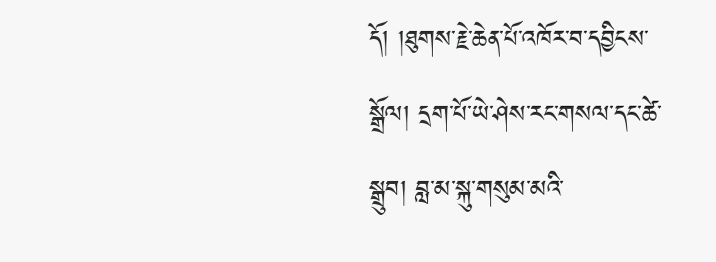དོ། །ཐུགས་རྗེ་ཆེན་པོ་འཁོར་བ་དབྱིངས་སྒྲོལ། དྲག་པོ་ཡེ་ཤེས་རང་གསལ་དང་ཚེ་སྒྲུབ། བླ་མ་སྐུ་གསུམ་མའི་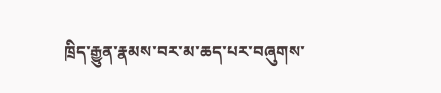ཁྲིད་རྒྱུན་རྣམས་བར་མ་ཆད་པར་བཞུགས་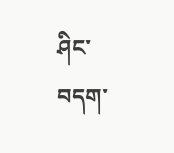ཤིང་བདག་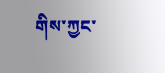གིས་ཀྱང་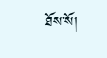ཐོས་སོ།